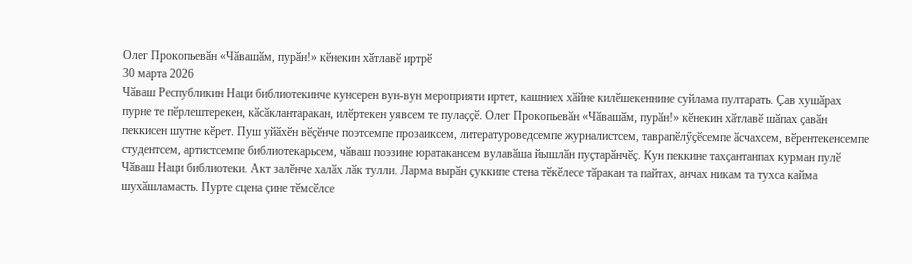Олег Прокопьевӑн «Чӑвашӑм, пурӑн!» кӗнекин хӑтлавӗ иртрӗ
30 марта 2026
Чӑваш Республикин Наци библиотекинче кунсерен вун-вун мероприяти иртет, кашниех хӑйне килӗшекеннине суйлама пултарать. Ҫав хушӑрах пурне те пӗрлештерекен, кӑсӑклантаракан, илӗртекен уявсем те пулаҫҫӗ. Олег Прокопьевӑн «Чӑвашӑм, пурӑн!» кӗнекин хӑтлавӗ шӑпах ҫавӑн пеккисен шутне кӗрет. Пуш уйӑхӗн вӗҫӗнче поэтсемпе прозаиксем, литературоведсемпе журналистсем, таврапӗлӳҫӗсемпе ӑсчахсем, вӗрентекенсемпе студентсем, артистсемпе библиотекарьсем, чӑваш поэзине юратакансем вулавӑша йышлӑн пуҫтарӑнчӗҫ. Кун пеккине тахҫантанпах курман пулӗ Чӑваш Наци библиотеки. Акт залӗнче халӑх лӑк тулли. Ларма вырӑн ҫуккипе стена тӗкӗлесе тӑракан та пайтах, анчах никам та тухса кайма шухӑшламасть. Пурте сцена ҫине тӗмсӗлсе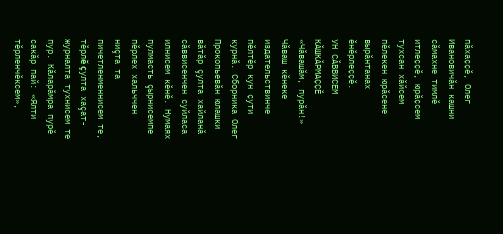пӑхаҫҫӗ, Олег Ивановичӑн кашни сӑмахне тимлӗ итлеҫҫӗ, юрӑҫсем тухсан хӑйсем пӗлекен юрӑсене вырӑнтанах ӗнӗрлеҫҫӗ.
УН СӐВВИСЕМ КӐШКӐРМАҪҪӖ
«Чăвашăм, пурăн!» Чӑваш кӗнеке издательствинче пӗлтӗр кун ҫути курнӑ. Сборника Олег Прокопьевӑн юлашки вăтăр çулта хайланă сăввисенчен суйласа илнисем кĕнĕ. Нумаях пулмасть çырнисемпе пĕрлех хальччен ниçта та пичетленменнисем те, тĕрлĕ çулта хаçат-журналта тухнисем те пур. Кăларăмра пурĕ сакăр пай: «Ялти тĕрленчĕксем»,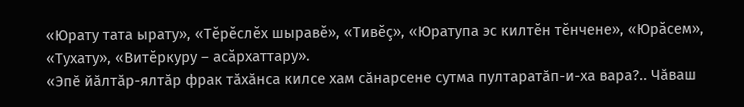«Юрату тата ырату», «Тĕрĕслĕх шыравĕ», «Тивĕç», «Юратупа эс килтĕн тĕнчене», «Юрăсем», «Тухату», «Витĕркуру – асăрхаттару».
«Эпӗ йӑлтӑр-ялтӑр фрак тӑхӑнса килсе хам сӑнарсене сутма пултаратӑп-и-ха вара?.. Чӑваш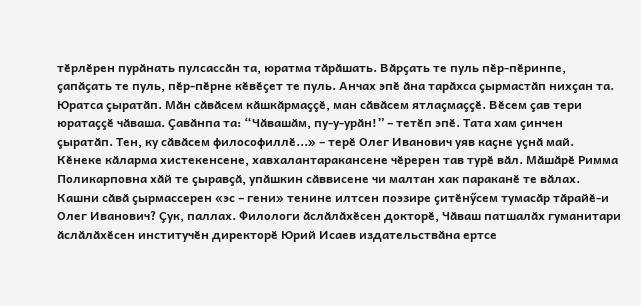тӗрлӗрен пурӑнать пулсассӑн та, юратма тӑрӑшать. Вӑрҫать те пуль пӗр-пӗринпе, ҫапӑҫать те пуль, пӗр-пӗрне кӗвӗҫет те пуль. Анчах эпӗ ӑна тарӑхса ҫырмастӑп нихҫан та. Юратса ҫыратӑп. Мӑн сӑвӑсем кӑшкӑрмаҫҫӗ, ман сӑвӑсем ятлаҫмаҫҫӗ. Вӗсем ҫав тери юратаҫҫӗ чӑваша. Ҫавӑнпа та: “Чӑвашӑм, пу-у-урӑн!” – тетӗп эпӗ. Тата хам ҫинчен ҫыратӑп. Тен, ку сӑвӑсем философиллӗ...» – терӗ Олег Иванович уяв каҫне уҫнӑ май.
Кӗнеке кӑларма хистекенсене, хавхалантаракансене чӗререн тав турӗ вӑл. Мӑшӑрӗ Римма Поликарповна хӑй те ҫыравҫӑ, упӑшкин сӑввисене чи малтан хак параканӗ те вӑлах. Кашни сӑвӑ ҫырмассерен «эс – гени» тенине илтсен поэзире ҫитӗнӳсем тумасӑр тӑрайӗ-и Олег Иванович? Ҫук, паллах. Филологи ӑслӑлӑхӗсен докторӗ, Чӑваш патшалӑх гуманитари ӑслӑлӑхӗсен институчӗн директорӗ Юрий Исаев издательствӑна ертсе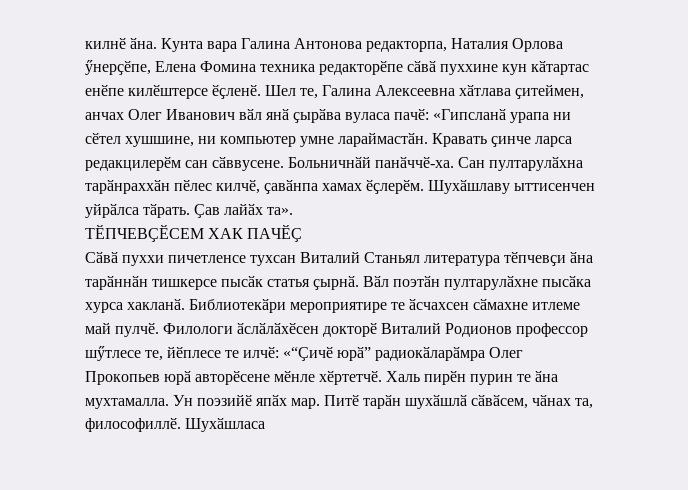килнӗ ӑна. Кунта вара Галина Антонова редакторпа, Наталия Орлова ӳнерҫӗпе, Елена Фомина техника редакторӗпе сӑвӑ пуххине кун кӑтартас енӗпе килӗштерсе ӗҫленӗ. Шел те, Галина Алексеевна хӑтлава ҫитеймен, анчах Олег Иванович вӑл янӑ ҫырӑва вуласа пачӗ: «Гипсланӑ урапа ни сӗтел хушшине, ни компьютер умне лараймастӑн. Кравать ҫинче ларса редакцилерӗм сан сӑввусене. Больничнӑй панӑччӗ-ха. Сан пултарулӑхна тарӑнраххӑн пӗлес килчӗ, ҫавӑнпа хамах ӗҫлерӗм. Шухӑшлаву ыттисенчен уйрӑлса тӑрать. Ҫав лайӑх та».
ТӖПЧЕВҪӖСЕМ ХАК ПАЧӖҪ
Сӑвӑ пуххи пичетленсе тухсан Виталий Станьял литература тӗпчевҫи ӑна тарӑннӑн тишкерсе пысӑк статья ҫырнӑ. Вӑл поэтӑн пултарулӑхне пысӑка хурса хакланӑ. Библиотекӑри мероприятире те ӑсчахсен сӑмахне итлеме май пулчӗ. Филологи ӑслӑлӑхӗсен докторӗ Виталий Родионов профессор шӳтлесе те, йӗплесе те илчӗ: «“Ҫичӗ юрӑ” радиокӑларӑмра Олег Прокопьев юрӑ авторӗсене мӗнле хӗртетчӗ. Халь пирӗн пурин те ӑна мухтамалла. Ун поэзийӗ япӑх мар. Питӗ тарӑн шухӑшлӑ сӑвӑсем, чӑнах та, философиллӗ. Шухӑшласа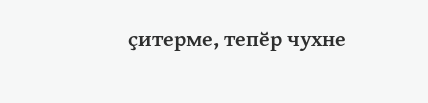ҫитерме, тепӗр чухне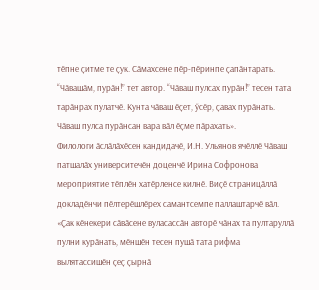тӗпне ҫитме те ҫук. Сӑмахсене пӗр-пӗринпе ҫапӑнтарать. “Чӑвашӑм, пурӑн!” тет автор. “Чӑваш пулсах пурӑн!” тесен тата тарӑнрах пулатчӗ. Кунта чӑваш ӗҫет, ӳсӗр, ҫавах пурӑнать. Чӑваш пулса пурӑнсан вара вӑл ӗҫме пӑрахать».
Филологи ӑслӑлӑхӗсен кандидачӗ, И.Н. Ульянов ячӗллӗ Чӑваш патшалӑх университечӗн доценчӗ Ирина Софронова мероприятие тӗплӗн хатӗрленсе килнӗ. Виҫӗ страницӑллӑ докладӗнчи пӗлтерӗшлӗрех самантсемпе паллаштарчӗ вӑл. «Ҫак кӗнекери сӑвӑсене вуласассӑн авторӗ чӑнах та пултаруллӑ пулни курӑнать, мӗншӗн тесен пушӑ тата рифма вылятассишӗн ҫеҫ ҫырнӑ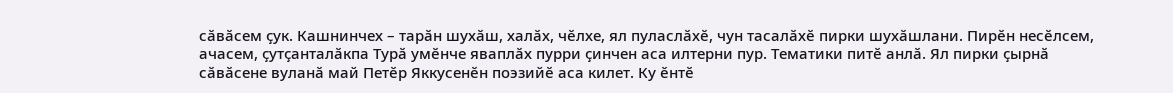сӑвӑсем ҫук. Кашнинчех – тарӑн шухӑш, халӑх, чӗлхе, ял пуласлӑхӗ, чун тасалӑхӗ пирки шухӑшлани. Пирӗн несӗлсем, ачасем, ҫутҫанталӑкпа Турӑ умӗнче яваплӑх пурри ҫинчен аса илтерни пур. Тематики питӗ анлӑ. Ял пирки ҫырнӑ сӑвӑсене вуланӑ май Петӗр Яккусенӗн поэзийӗ аса килет. Ку ӗнтӗ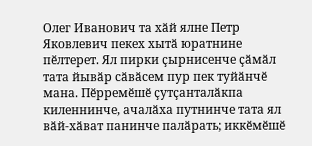Олег Иванович та хӑй ялне Петр Яковлевич пекех хытӑ юратнине пӗлтерет. Ял пирки ҫырнисенче ҫӑмӑл тата йывӑр сӑвӑсем пур пек туйӑнчӗ мана. Пӗрремӗшӗ ҫутҫанталӑкпа киленнинче, ачалӑха путнинче тата ял вӑй-хӑват панинче палӑрать; иккӗмӗшӗ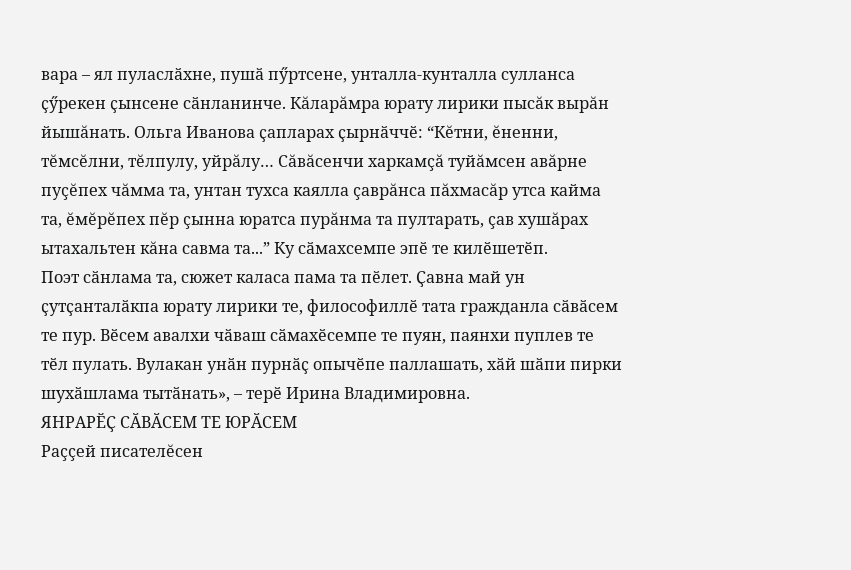вара – ял пуласлӑхне, пушӑ пӳртсене, унталла-кунталла сулланса ҫӳрекен ҫынсене сӑнланинче. Кăларăмра юрату лирики пысăк вырăн йышăнать. Ольга Иванова ҫапларах ҫырнӑччӗ: “Кĕтни, ĕненни, тĕмсĕлни, тĕлпулу, уйрăлу… Сăвăсенчи харкамçă туйăмсен авăрне пуçĕпех чăмма та, унтан тухса каялла çаврăнса пăхмасăр утса кайма та, ĕмĕрĕпех пĕр çынна юратса пурăнма та пултарать, çав хушăрах ытахальтен кăна савма та...” Ку сӑмахсемпе эпӗ те килӗшетӗп.
Поэт сӑнлама та, сюжет каласа пама та пӗлет. Ҫавна май ун ҫутҫанталӑкпа юрату лирики те, философиллӗ тата гражданла сӑвӑсем те пур. Вӗсем авалхи чӑваш сӑмахӗсемпе те пуян, паянхи пуплев те тӗл пулать. Вулакан унӑн пурнӑҫ опычӗпе паллашать, хӑй шӑпи пирки шухӑшлама тытӑнать», – терӗ Ирина Владимировна.
ЯНРАРӖҪ СӐВӐСЕМ ТЕ ЮРӐСЕМ
Раççей писателĕсен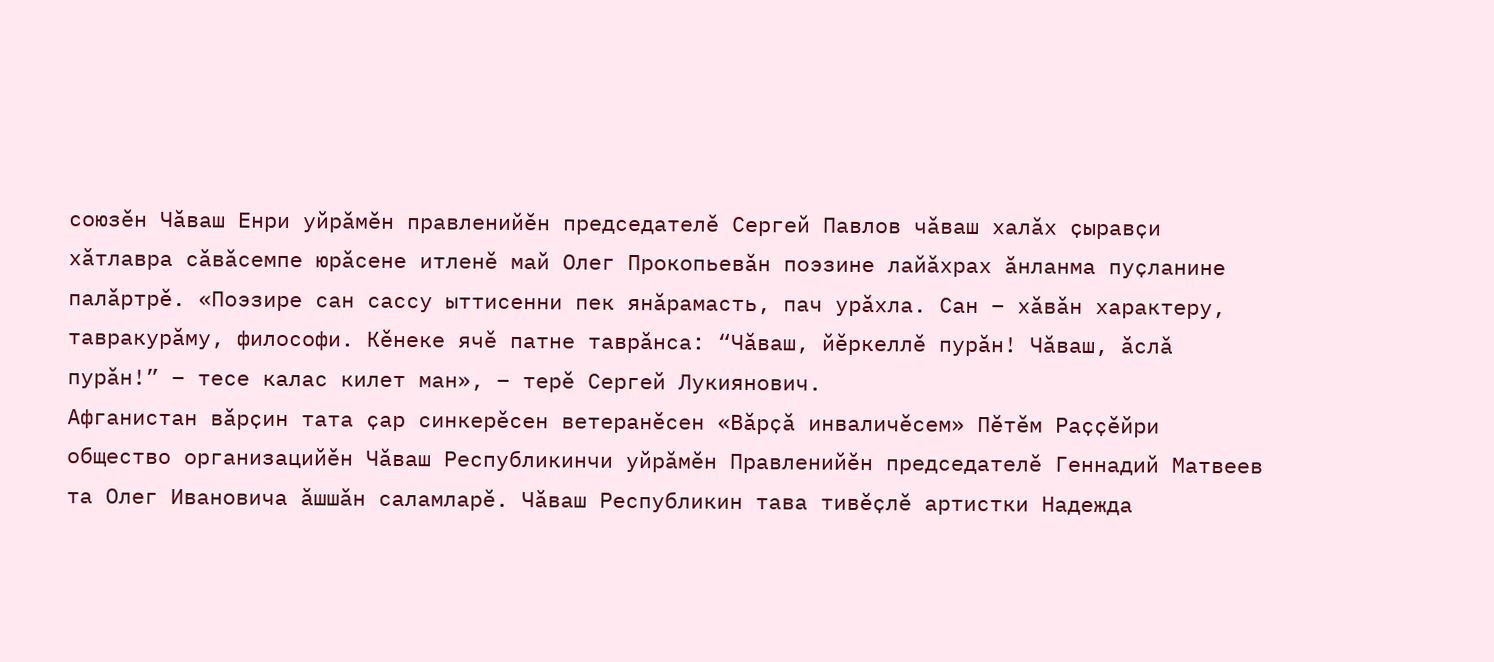союзĕн Чăваш Енри уйрăмĕн правленийĕн председателĕ Сергей Павлов чӑваш халӑх ҫыравҫи хӑтлавра сӑвӑсемпе юрӑсене итленӗ май Олег Прокопьевӑн поэзине лайӑхрах ӑнланма пуҫланине палӑртрӗ. «Поэзире сан сассу ыттисенни пек янӑрамасть, пач урӑхла. Сан – хӑвӑн характеру, тавракурӑму, философи. Кӗнеке ячӗ патне таврӑнса: “Чӑваш, йӗркеллӗ пурӑн! Чӑваш, ӑслӑ пурӑн!” – тесе калас килет ман», – терӗ Сергей Лукиянович.
Афганистан вӑрҫин тата ҫар синкерӗсен ветеранӗсен «Вӑрҫӑ инваличӗсем» Пӗтӗм Раҫҫӗйри общество организацийӗн Чӑваш Республикинчи уйрӑмӗн Правленийӗн председателӗ Геннадий Матвеев та Олег Ивановича ӑшшӑн саламларӗ. Чӑваш Республикин тава тивӗҫлӗ артистки Надежда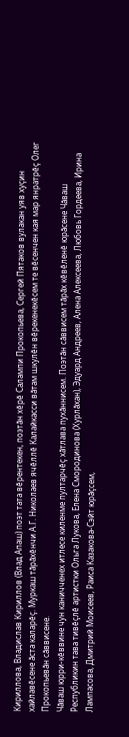Кириллова, Владислав Кириллов (Влад Апаш) поэт тата вӗрентекен, поэтӑн хӗрӗ Салампи Прокопьева, Сергей Пятаков вулакан уяв хуҫин хайлавӗсене ӑста каларӗҫ. Муркаш тӑрӑхӗнчи А.Г. Николаев ячӗллӗ Калайкасси вӑтам шкулӗн вӗрекенекӗсем те вӗсенчен кая мар янратрӗҫ Олег Прокопьевӑн сӑввисене.
Чӑваш юрри-кӗввине чун каничченех итлесе киленме пултарчӗҫ хӑтлава пухӑннисем. Поэтӑн сӑввисем тӑрӑх кӗвӗленӗ юрӑсене Чӑваш Республикин тава тивӗҫлӗ артистки Ольга Лукова, Елена Смородинова (Хурлӑхан), Эдуард Андреев, Алена Алексеева, Любовь Гордеева, Ирина Лампасова, Дмитрий Моисеев, Раиса Казакова-Сэйт юрӑҫсем,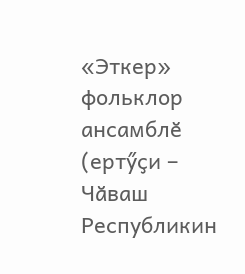«Эткер» фольклор ансамблӗ (ертӳҫи – Чӑваш Республикин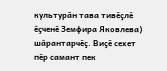культурӑн тава тивӗҫлӗ ӗҫченӗ Земфира Яковлева) шӑрантарчӗҫ. Виҫӗ сехет пӗр самант пек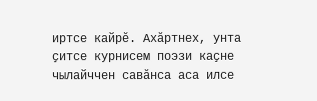иртсе кайрӗ. Ахӑртнех, унта ҫитсе курнисем поэзи каҫне чылайччен савӑнса аса илсе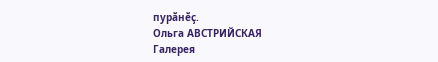пурӑнӗҫ.
Ольга АВСТРИЙСКАЯ
Галерея